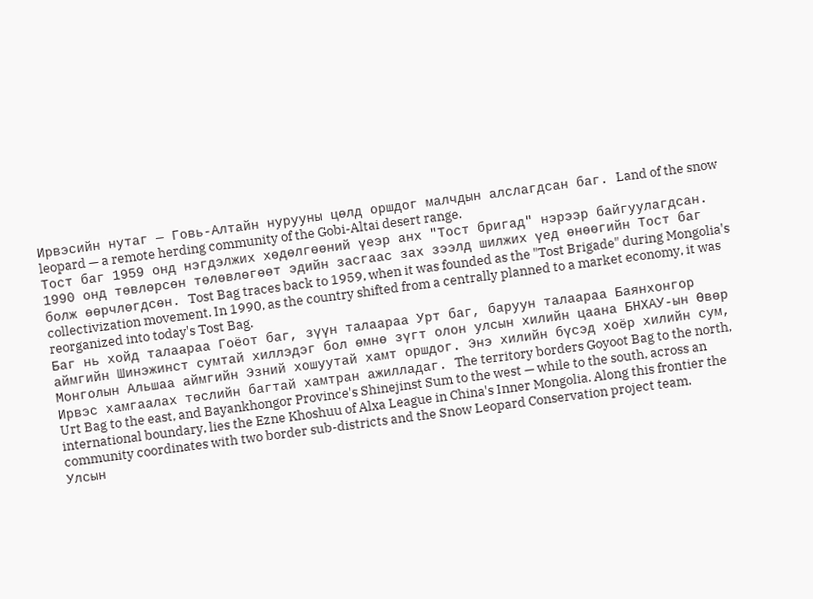Ирвэсийн нутаг — Говь-Алтайн нурууны цөлд оршдог малчдын алслагдсан баг. Land of the snow leopard — a remote herding community of the Gobi-Altai desert range.
Тост баг 1959 онд нэгдэлжих хөдөлгөөний үеэр анх "Тост бригад" нэрээр байгуулагдсан. 1990 онд төвлөрсөн төлөвлөгөөт эдийн засгаас зах зээлд шилжих үед өнөөгийн Тост баг болж өөрчлөгдсөн. Tost Bag traces back to 1959, when it was founded as the "Tost Brigade" during Mongolia's collectivization movement. In 1990, as the country shifted from a centrally planned to a market economy, it was reorganized into today's Tost Bag.
Баг нь хойд талаараа Гоёот баг, зүүн талаараа Урт баг, баруун талаараа Баянхонгор аймгийн Шинэжинст сумтай хиллэдэг бол өмнө зүгт олон улсын хилийн цаана БНХАУ-ын Өвөр Монголын Альшаа аймгийн Эзний хошуутай хамт оршдог. Энэ хилийн бүсэд хоёр хилийн сум, Ирвэс хамгаалах төслийн багтай хамтран ажилладаг. The territory borders Goyoot Bag to the north, Urt Bag to the east, and Bayankhongor Province's Shinejinst Sum to the west — while to the south, across an international boundary, lies the Ezne Khoshuu of Alxa League in China's Inner Mongolia. Along this frontier the community coordinates with two border sub-districts and the Snow Leopard Conservation project team.
Улсын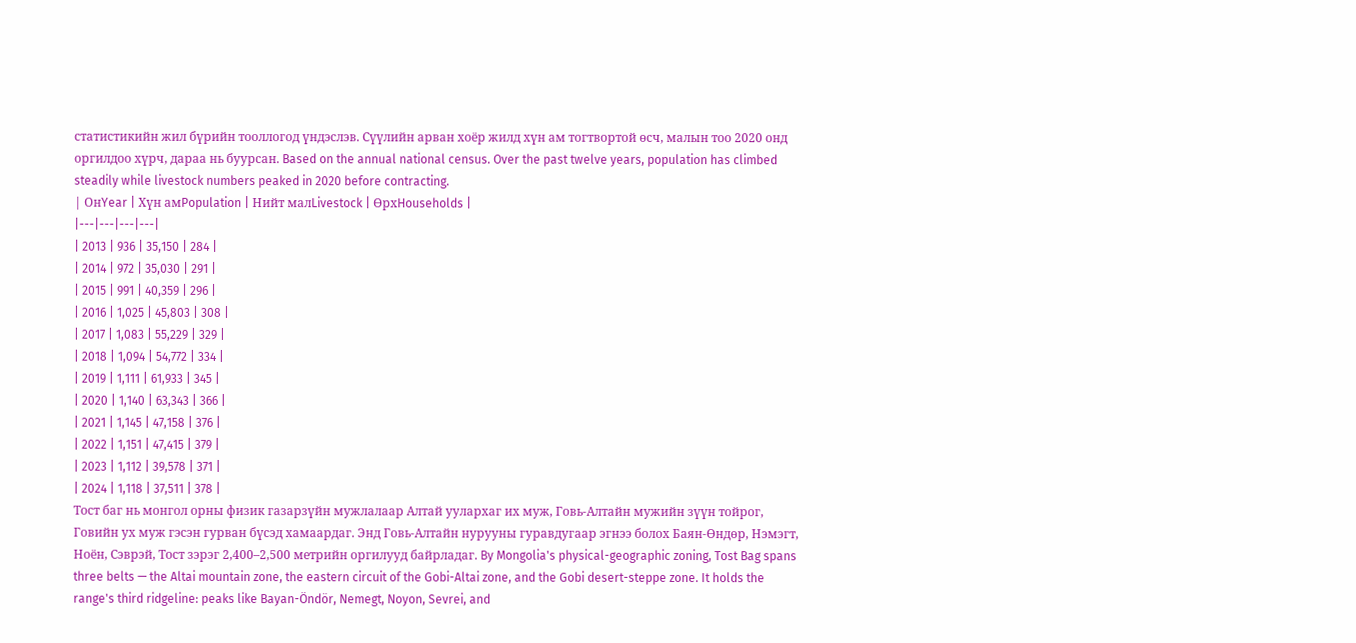статистикийн жил бүрийн тооллогод үндэслэв. Сүүлийн арван хоёр жилд хүн ам тогтвортой өсч, малын тоо 2020 онд оргилдоо хүрч, дараа нь буурсан. Based on the annual national census. Over the past twelve years, population has climbed steadily while livestock numbers peaked in 2020 before contracting.
| ОнYear | Хүн амPopulation | Нийт малLivestock | ӨрхHouseholds |
|---|---|---|---|
| 2013 | 936 | 35,150 | 284 |
| 2014 | 972 | 35,030 | 291 |
| 2015 | 991 | 40,359 | 296 |
| 2016 | 1,025 | 45,803 | 308 |
| 2017 | 1,083 | 55,229 | 329 |
| 2018 | 1,094 | 54,772 | 334 |
| 2019 | 1,111 | 61,933 | 345 |
| 2020 | 1,140 | 63,343 | 366 |
| 2021 | 1,145 | 47,158 | 376 |
| 2022 | 1,151 | 47,415 | 379 |
| 2023 | 1,112 | 39,578 | 371 |
| 2024 | 1,118 | 37,511 | 378 |
Тост баг нь монгол орны физик газарзүйн мужлалаар Алтай уулархаг их муж, Говь-Алтайн мужийн зүүн тойрог, Говийн ух муж гэсэн гурван бүсэд хамаардаг. Энд Говь-Алтайн нурууны гуравдугаар эгнээ болох Баян-Өндөр, Нэмэгт, Ноён, Сэврэй, Тост зэрэг 2,400–2,500 метрийн оргилууд байрладаг. By Mongolia's physical-geographic zoning, Tost Bag spans three belts — the Altai mountain zone, the eastern circuit of the Gobi-Altai zone, and the Gobi desert-steppe zone. It holds the range's third ridgeline: peaks like Bayan-Öndör, Nemegt, Noyon, Sevrei, and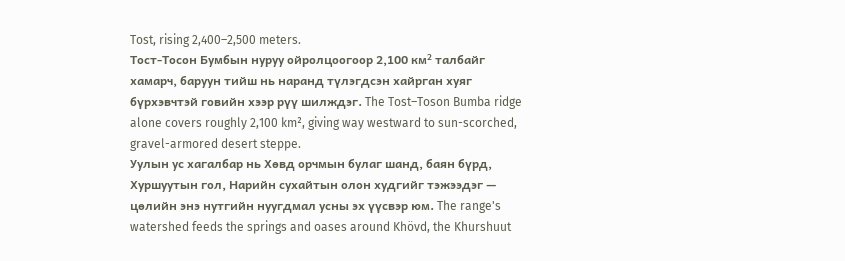Tost, rising 2,400–2,500 meters.
Тост-Тосон Бумбын нуруу ойролцоогоор 2,100 км² талбайг хамарч, баруун тийш нь наранд түлэгдсэн хайрган хуяг бүрхэвчтэй говийн хээр рүү шилждэг. The Tost–Toson Bumba ridge alone covers roughly 2,100 km², giving way westward to sun-scorched, gravel-armored desert steppe.
Уулын ус хагалбар нь Хөвд орчмын булаг шанд, баян бүрд, Хуршуутын гол, Нарийн сухайтын олон худгийг тэжээдэг — цөлийн энэ нутгийн нуугдмал усны эх үүсвэр юм. The range's watershed feeds the springs and oases around Khövd, the Khurshuut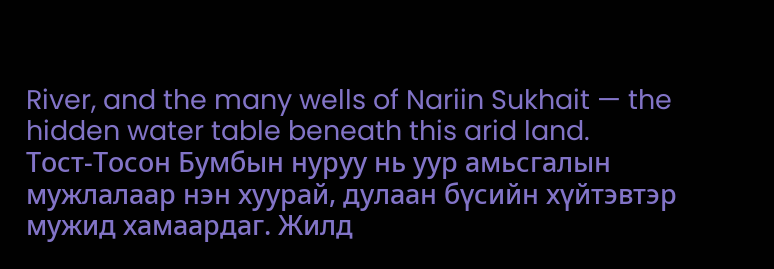River, and the many wells of Nariin Sukhait — the hidden water table beneath this arid land.
Тост-Тосон Бумбын нуруу нь уур амьсгалын мужлалаар нэн хуурай, дулаан бүсийн хүйтэвтэр мужид хамаардаг. Жилд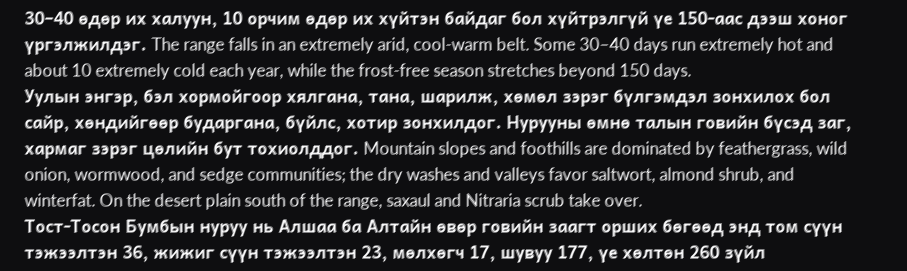30–40 өдөр их халуун, 10 орчим өдөр их хүйтэн байдаг бол хүйтрэлгүй үе 150-аас дээш хоног үргэлжилдэг. The range falls in an extremely arid, cool-warm belt. Some 30–40 days run extremely hot and about 10 extremely cold each year, while the frost-free season stretches beyond 150 days.
Уулын энгэр, бэл хормойгоор хялгана, тана, шарилж, хөмөл зэрэг бүлгэмдэл зонхилох бол сайр, хөндийгөөр бударгана, бүйлс, хотир зонхилдог. Нурууны өмнө талын говийн бүсэд заг, хармаг зэрэг цөлийн бут тохиолддог. Mountain slopes and foothills are dominated by feathergrass, wild onion, wormwood, and sedge communities; the dry washes and valleys favor saltwort, almond shrub, and winterfat. On the desert plain south of the range, saxaul and Nitraria scrub take over.
Тост-Тосон Бумбын нуруу нь Алшаа ба Алтайн өвөр говийн заагт орших бөгөөд энд том сүүн тэжээлтэн 36, жижиг сүүн тэжээлтэн 23, мөлхөгч 17, шувуу 177, үе хөлтөн 260 зүйл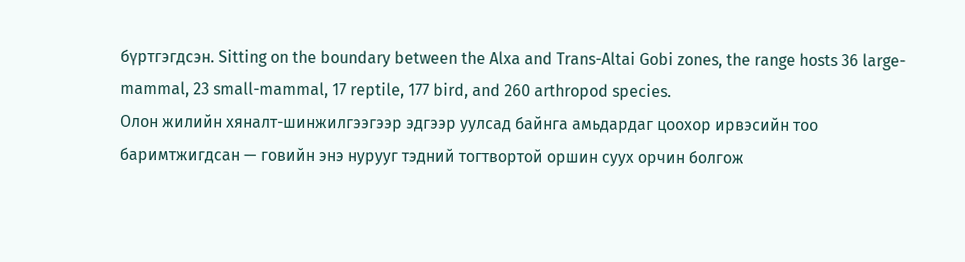бүртгэгдсэн. Sitting on the boundary between the Alxa and Trans-Altai Gobi zones, the range hosts 36 large-mammal, 23 small-mammal, 17 reptile, 177 bird, and 260 arthropod species.
Олон жилийн хяналт-шинжилгээгээр эдгээр уулсад байнга амьдардаг цоохор ирвэсийн тоо баримтжигдсан — говийн энэ нурууг тэдний тогтвортой оршин суух орчин болгож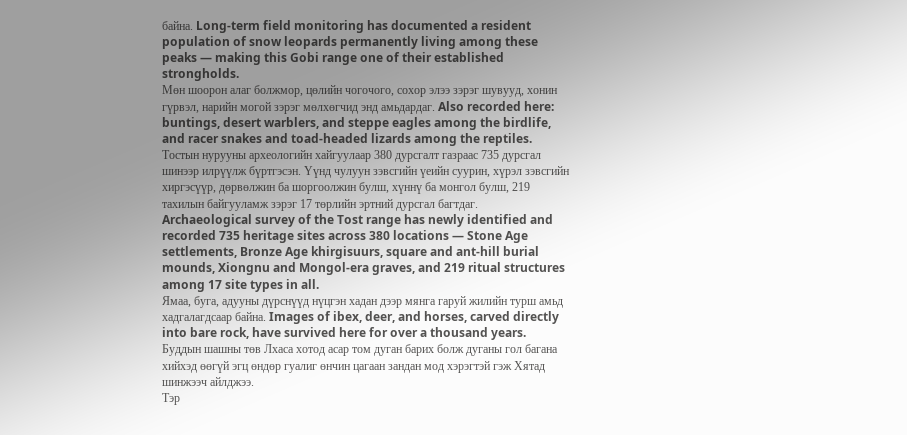байна. Long-term field monitoring has documented a resident population of snow leopards permanently living among these peaks — making this Gobi range one of their established strongholds.
Мөн шоорон алаг болжмор, цөлийн чогочого, сохор элээ зэрэг шувууд, хонин гүрвэл, нарийн могой зэрэг мөлхөгчид энд амьдардаг. Also recorded here: buntings, desert warblers, and steppe eagles among the birdlife, and racer snakes and toad-headed lizards among the reptiles.
Тостын нурууны археологийн хайгуулаар 380 дурсгалт газраас 735 дурсгал шинээр илрүүлж бүртгэсэн. Үүнд чулуун зэвсгийн үеийн суурин, хүрэл зэвсгийн хиргэсүүр, дөрвөлжин ба шоргоолжин булш, хүннү ба монгол булш, 219 тахилын байгууламж зэрэг 17 төрлийн эртний дурсгал багтдаг. Archaeological survey of the Tost range has newly identified and recorded 735 heritage sites across 380 locations — Stone Age settlements, Bronze Age khirgisuurs, square and ant-hill burial mounds, Xiongnu and Mongol-era graves, and 219 ritual structures among 17 site types in all.
Ямаа, буга, адууны дүрснүүд нүцгэн хадан дээр мянга гаруй жилийн турш амьд хадгалагдсаар байна. Images of ibex, deer, and horses, carved directly into bare rock, have survived here for over a thousand years.
Буддын шашны төв Лхаса хотод асар том дуган барих болж дуганы гол багана хийхэд өөгүй эгц өндөр гуалиг өнчин цагаан зандан мод хэрэгтэй гэж Хятад шинжээч айлджээ.
Тэр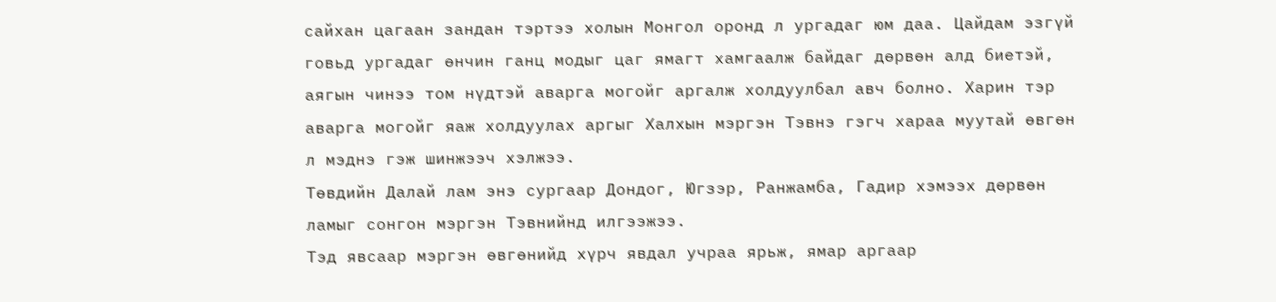сайхан цагаан зандан тэртээ холын Монгол оронд л ургадаг юм даа. Цайдам эзгүй говьд ургадаг өнчин ганц модыг цаг ямагт хамгаалж байдаг дөрвөн алд биетэй, аягын чинээ том нүдтэй аварга могойг аргалж холдуулбал авч болно. Харин тэр аварга могойг яаж холдуулах аргыг Халхын мэргэн Тэвнэ гэгч хараа муутай өвгөн л мэднэ гэж шинжээч хэлжээ.
Төвдийн Далай лам энэ сургаар Дондог, Югзэр, Ранжамба, Гадир хэмээх дөрвөн ламыг сонгон мэргэн Тэвнийнд илгээжээ.
Тэд явсаар мэргэн өвгөнийд хүрч явдал учраа ярьж, ямар аргаар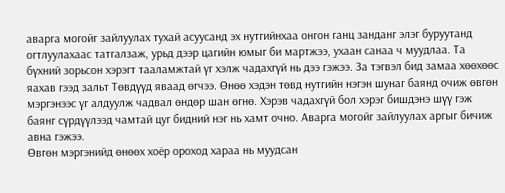аварга могойг зайлуулах тухай асуусанд эх нутгийнхаа онгон ганц занданг элэг буруутанд огтлуулахаас татгалзаж, урьд дээр цагийн юмыг би мартжээ, ухаан санаа ч муудлаа. Та бүхний зорьсон хэрэгт тааламжтай үг хэлж чадахгүй нь дээ гэжээ. За тэгвэл бид замаа хөөхөөс яахав гээд зальт Төвдүүд яваад өгчээ. Өнөө хэдэн төвд нутгийн нэгэн шунаг баянд очиж өвгөн мэргэнээс үг алдуулж чадвал өндөр шан өгнө. Хэрэв чадахгүй бол хэрэг бишдэнэ шүү гэж баянг сүрдүүлээд чамтай цуг бидний нэг нь хамт очно. Аварга могойг зайлуулах аргыг бичиж авна гэжээ.
Өвгөн мэргэнийд өнөөх хоёр ороход хараа нь муудсан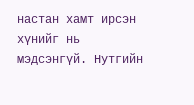настан хамт ирсэн хүнийг нь мэдсэнгүй. Нутгийн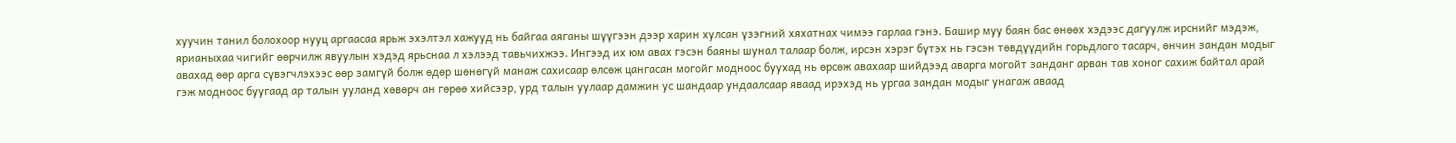хуучин танил болохоор нууц аргаасаа ярьж эхэлтэл хажууд нь байгаа аяганы шүүгээн дээр харин хулсан үзэгний хяхатнах чимээ гарлаа гэнэ. Башир муу баян бас өнөөх хэдээс дагуулж ирснийг мэдэж, ярианыхаа чигийг өөрчилж явуулын хэдэд ярьснаа л хэлээд тавьчихжээ. Ингээд их юм авах гэсэн баяны шунал талаар болж, ирсэн хэрэг бүтэх нь гэсэн төвдүүдийн горьдлого тасарч, өнчин зандан модыг авахад өөр арга сүвэгчлэхээс өөр замгүй болж өдөр шөнөгүй манаж сахисаар өлсөж цангасан могойг модноос буухад нь өрсөж авахаар шийдээд аварга могойт занданг арван тав хоног сахиж байтал арай гэж модноос буугаад ар талын ууланд хөвөрч ан гөрөө хийсээр, урд талын уулаар дамжин ус шандаар ундаалсаар яваад ирэхэд нь ургаа зандан модыг унагаж аваад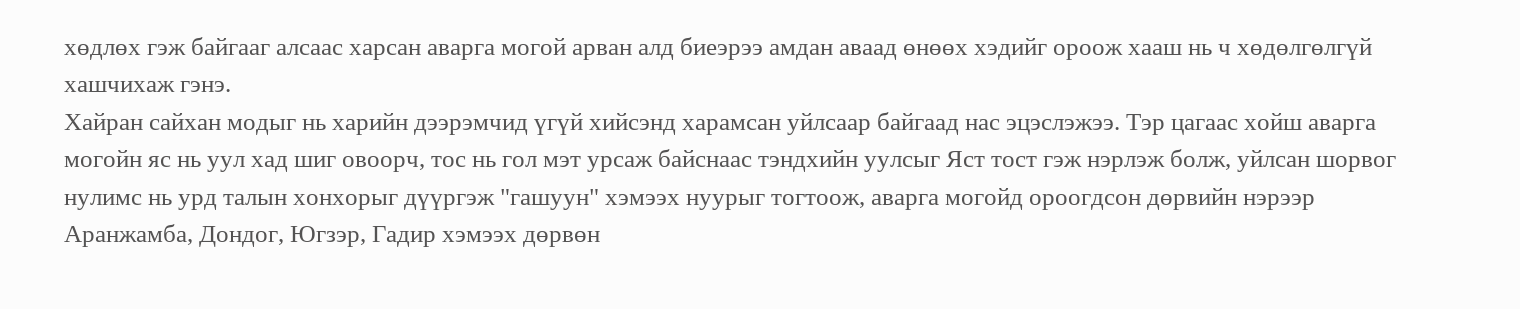хөдлөх гэж байгааг алсаас харсан аварга могой арван алд биеэрээ амдан аваад өнөөх хэдийг ороож хааш нь ч хөдөлгөлгүй хашчихаж гэнэ.
Хайран сайхан модыг нь харийн дээрэмчид үгүй хийсэнд харамсан уйлсаар байгаад нас эцэслэжээ. Тэр цагаас хойш аварга могойн яс нь уул хад шиг овоорч, тос нь гол мэт урсаж байснаас тэндхийн уулсыг Яст тост гэж нэрлэж болж, уйлсан шорвог нулимс нь урд талын хонхорыг дүүргэж "гашуун" хэмээх нуурыг тогтоож, аварга могойд ороогдсон дөрвийн нэрээр Аранжамба, Дондог, Югзэр, Гадир хэмээх дөрвөн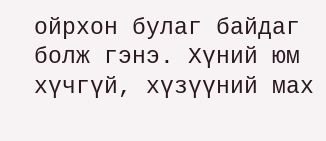ойрхон булаг байдаг болж гэнэ. Хүний юм хүчгүй, хүзүүний мах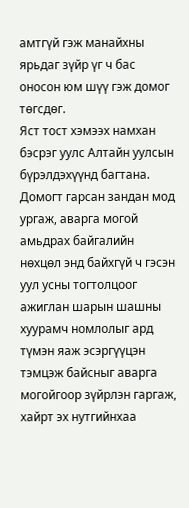амтгүй гэж манайхны ярьдаг зүйр үг ч бас оносон юм шүү гэж домог төгсдөг.
Яст тост хэмээх намхан бэсрэг уулс Алтайн уулсын бүрэлдэхүүнд багтана. Домогт гарсан зандан мод ургаж, аварга могой амьдрах байгалийн нөхцөл энд байхгүй ч гэсэн уул усны тогтолцоог ажиглан шарын шашны хуурамч номлолыг ард түмэн яаж эсэргүүцэн тэмцэж байсныг аварга могойгоор зүйрлэн гаргаж, хайрт эх нутгийнхаа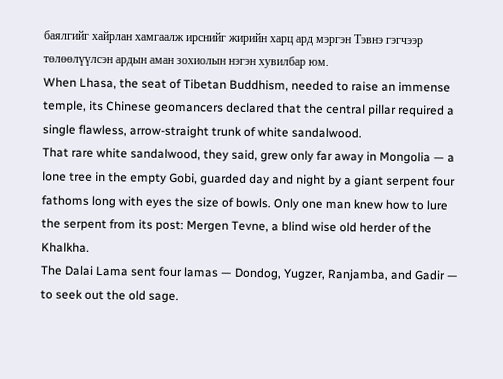баялгийг хайрлан хамгаалж ирснийг жирийн харц ард мэргэн Тэвнэ гэгчээр төлөөлүүлсэн ардын аман зохиолын нэгэн хувилбар юм.
When Lhasa, the seat of Tibetan Buddhism, needed to raise an immense temple, its Chinese geomancers declared that the central pillar required a single flawless, arrow-straight trunk of white sandalwood.
That rare white sandalwood, they said, grew only far away in Mongolia — a lone tree in the empty Gobi, guarded day and night by a giant serpent four fathoms long with eyes the size of bowls. Only one man knew how to lure the serpent from its post: Mergen Tevne, a blind wise old herder of the Khalkha.
The Dalai Lama sent four lamas — Dondog, Yugzer, Ranjamba, and Gadir — to seek out the old sage.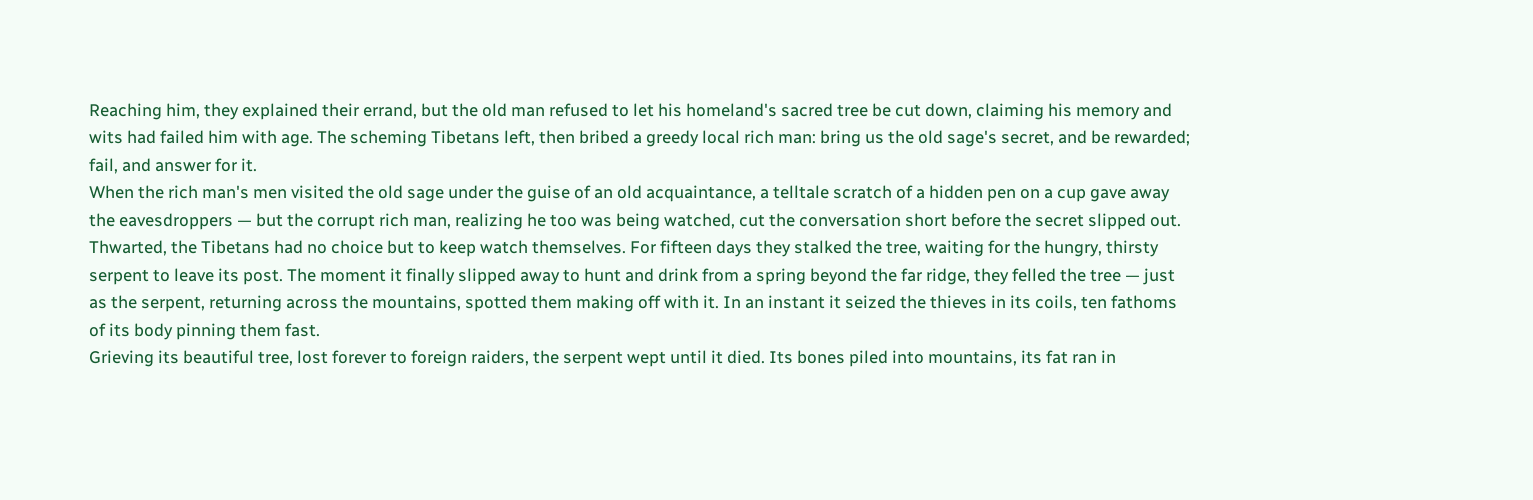Reaching him, they explained their errand, but the old man refused to let his homeland's sacred tree be cut down, claiming his memory and wits had failed him with age. The scheming Tibetans left, then bribed a greedy local rich man: bring us the old sage's secret, and be rewarded; fail, and answer for it.
When the rich man's men visited the old sage under the guise of an old acquaintance, a telltale scratch of a hidden pen on a cup gave away the eavesdroppers — but the corrupt rich man, realizing he too was being watched, cut the conversation short before the secret slipped out. Thwarted, the Tibetans had no choice but to keep watch themselves. For fifteen days they stalked the tree, waiting for the hungry, thirsty serpent to leave its post. The moment it finally slipped away to hunt and drink from a spring beyond the far ridge, they felled the tree — just as the serpent, returning across the mountains, spotted them making off with it. In an instant it seized the thieves in its coils, ten fathoms of its body pinning them fast.
Grieving its beautiful tree, lost forever to foreign raiders, the serpent wept until it died. Its bones piled into mountains, its fat ran in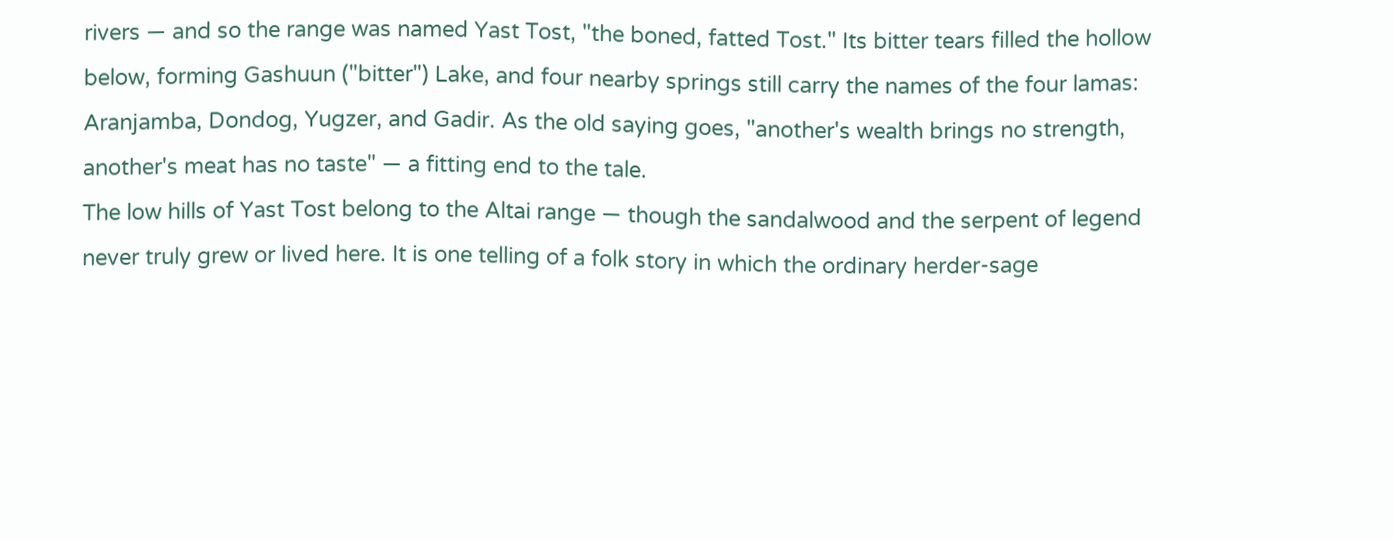rivers — and so the range was named Yast Tost, "the boned, fatted Tost." Its bitter tears filled the hollow below, forming Gashuun ("bitter") Lake, and four nearby springs still carry the names of the four lamas: Aranjamba, Dondog, Yugzer, and Gadir. As the old saying goes, "another's wealth brings no strength, another's meat has no taste" — a fitting end to the tale.
The low hills of Yast Tost belong to the Altai range — though the sandalwood and the serpent of legend never truly grew or lived here. It is one telling of a folk story in which the ordinary herder-sage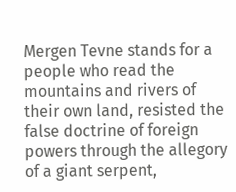Mergen Tevne stands for a people who read the mountains and rivers of their own land, resisted the false doctrine of foreign powers through the allegory of a giant serpent,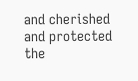and cherished and protected the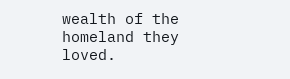wealth of the homeland they loved.